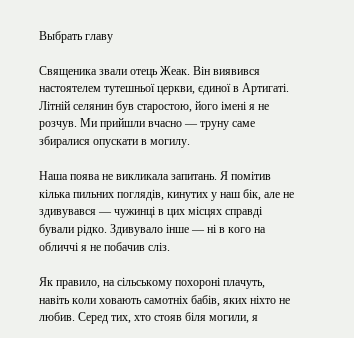Выбрать главу

Священика звали отець Жеак. Він виявився настоятелем тутешньої церкви, єдиної в Артигаті. Літній селянин був старостою, його імені я не розчув. Ми прийшли вчасно — труну саме збиралися опускати в могилу.

Наша поява не викликала запитань. Я помітив кілька пильних поглядів, кинутих у наш бік, але не здивувався — чужинці в цих місцях справді бували рідко. Здивувало інше — ні в кого на обличчі я не побачив сліз.

Як правило, на сільському похороні плачуть, навіть коли ховають самотніх бабів, яких ніхто не любив. Серед тих, хто стояв біля могили, я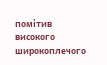помітив високого широкоплечого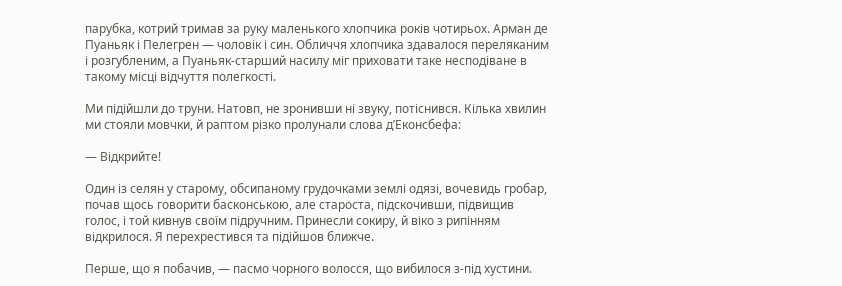парубка, котрий тримав за руку маленького хлопчика років чотирьох. Арман де Пуаньяк і Пелегрен — чоловік і син. Обличчя хлопчика здавалося переляканим і розгубленим, а Пуаньяк-старший насилу міг приховати таке несподіване в такому місці відчуття полегкості.

Ми підійшли до труни. Натовп, не зронивши ні звуку, потіснився. Кілька хвилин ми стояли мовчки, й раптом різко пролунали слова д’Еконсбефа:

— Відкрийте!

Один із селян у старому, обсипаному грудочками землі одязі, вочевидь гробар, почав щось говорити басконською, але староста, підскочивши, підвищив голос, і той кивнув своїм підручним. Принесли сокиру, й віко з рипінням відкрилося. Я перехрестився та підійшов ближче.

Перше, що я побачив, — пасмо чорного волосся, що вибилося з-під хустини.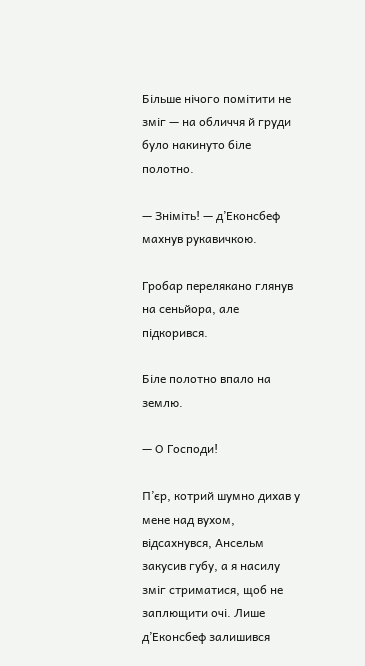Більше нічого помітити не зміг — на обличчя й груди було накинуто біле полотно.

— Зніміть! — д’Еконсбеф махнув рукавичкою.

Гробар перелякано глянув на сеньйора, але підкорився.

Біле полотно впало на землю.

— О Господи!

П’єр, котрий шумно дихав у мене над вухом, відсахнувся, Ансельм закусив губу, а я насилу зміг стриматися, щоб не заплющити очі. Лише д’Еконсбеф залишився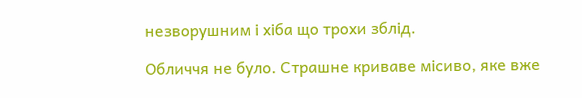незворушним і хіба що трохи зблід.

Обличчя не було. Страшне криваве місиво, яке вже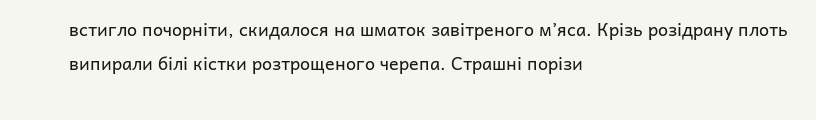встигло почорніти, скидалося на шматок завітреного м’яса. Крізь розідрану плоть випирали білі кістки розтрощеного черепа. Страшні порізи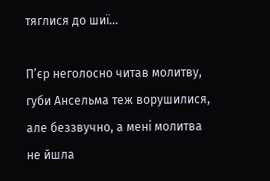тяглися до шиї…

П’єр неголосно читав молитву, губи Ансельма теж ворушилися, але беззвучно, а мені молитва не йшла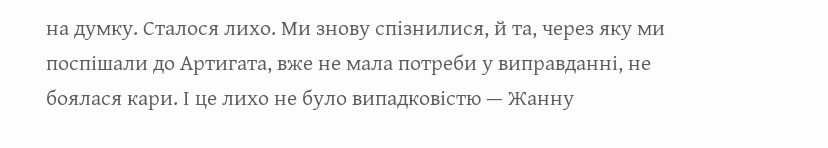на думку. Сталося лихо. Ми знову спізнилися, й та, через яку ми поспішали до Артигата, вже не мала потреби у виправданні, не боялася кари. І це лихо не було випадковістю — Жанну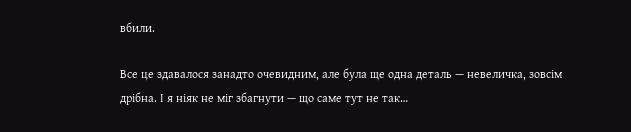вбили.

Все це здавалося занадто очевидним, але була ще одна деталь — невеличка, зовсім дрібна. І я ніяк не міг збагнути — що саме тут не так…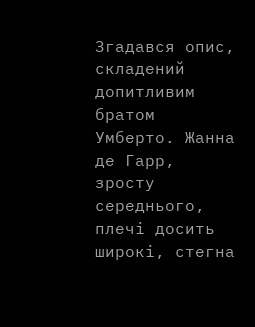Згадався опис, складений допитливим братом Умберто. Жанна де Гарр, зросту середнього, плечі досить широкі, стегна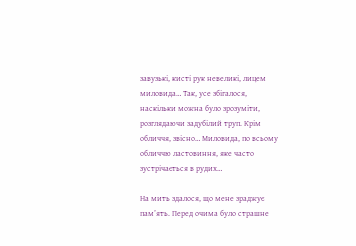завузькі, кисті рук невеликі, лицем миловида… Так, усе збігалося, наскільки можна було зрозуміти, розглядаючи задубілий труп. Крім обличчя, звісно… Миловида, по всьому обличчю ластовиння, яке часто зустрічається в рудих…

На мить здалося, що мене зраджує пам’ять. Перед очима було страшне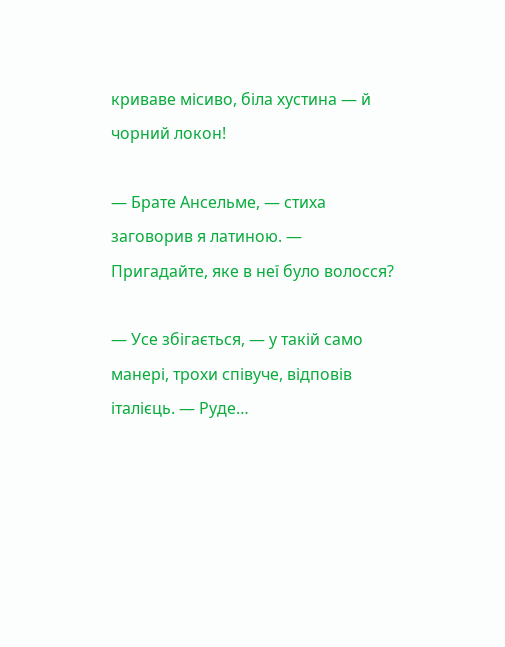криваве місиво, біла хустина — й чорний локон!

— Брате Ансельме, — стиха заговорив я латиною. — Пригадайте, яке в неї було волосся?

— Усе збігається, — у такій само манері, трохи співуче, відповів італієць. — Руде…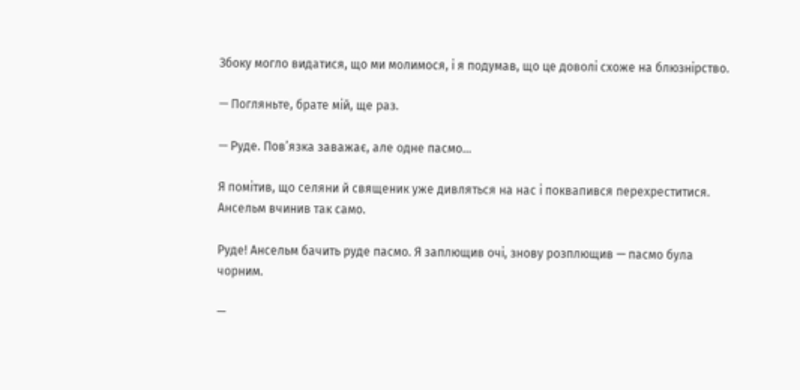Збоку могло видатися, що ми молимося, і я подумав, що це доволі схоже на блюзнірство.

— Погляньте, брате мій, ще раз.

— Руде. Пов’язка заважає, але одне пасмо…

Я помітив, що селяни й священик уже дивляться на нас і поквапився перехреститися. Ансельм вчинив так само.

Руде! Ансельм бачить руде пасмо. Я заплющив очі, знову розплющив — пасмо була чорним.

—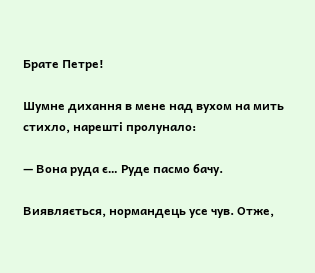Брате Петре!

Шумне дихання в мене над вухом на мить стихло, нарешті пролунало:

— Вона руда є… Руде пасмо бачу.

Виявляється, нормандець усе чув. Отже,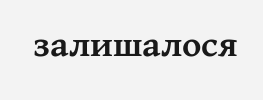залишалося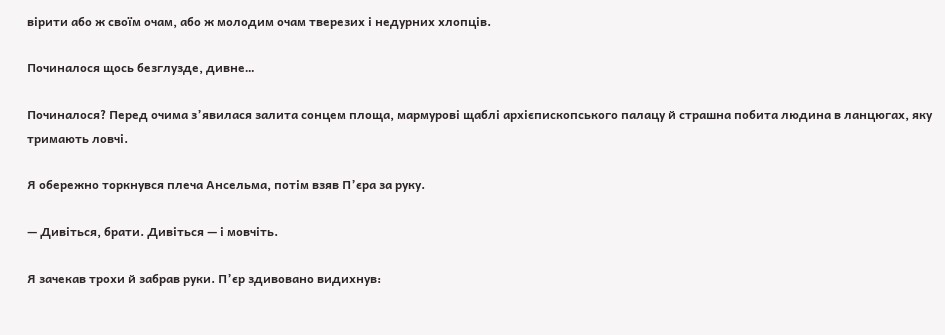вірити або ж своїм очам, або ж молодим очам тверезих і недурних хлопців.

Починалося щось безглузде, дивне…

Починалося? Перед очима з’явилася залита сонцем площа, мармурові щаблі архієпископського палацу й страшна побита людина в ланцюгах, яку тримають ловчі.

Я обережно торкнувся плеча Ансельма, потім взяв П’єра за руку.

— Дивіться, брати. Дивіться — і мовчіть.

Я зачекав трохи й забрав руки. П’єр здивовано видихнув: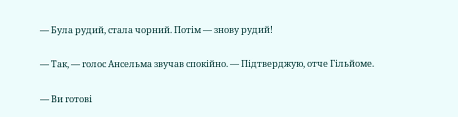— Була рудий, стала чорний. Потім — знову рудий!

— Так, — голос Ансельма звучав спокійно. — Підтверджую, отче Гільйоме.

— Ви готові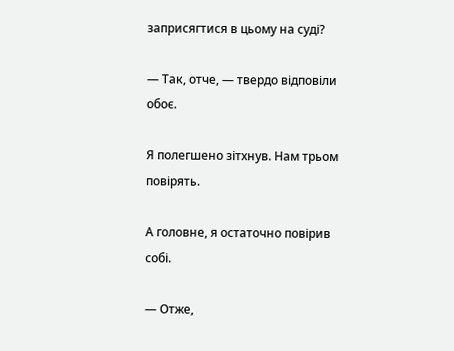заприсягтися в цьому на суді?

— Так, отче, — твердо відповіли обоє.

Я полегшено зітхнув. Нам трьом повірять.

А головне, я остаточно повірив собі.

— Отже,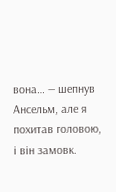вона… — шепнув Ансельм, але я похитав головою, і він замовк.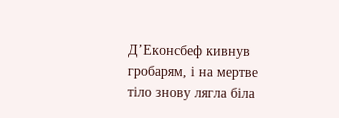Д’Еконсбеф кивнув гробарям, і на мертве тіло знову лягла біла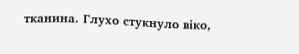тканина. Глухо стукнуло віко,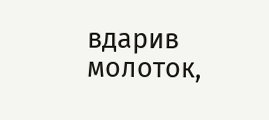вдарив молоток,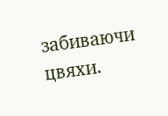забиваючи цвяхи.